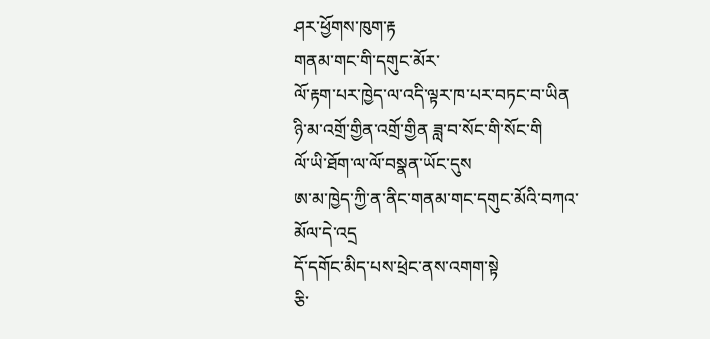ཤར་ཕྱོགས་ཁུག་རྟ
གནམ་གང་གི་དགུང་མོར་
ལོ་རྟག་པར་ཁྱེད་ལ་འདི་ལྟར་ཁ་པར་བཏང་བ་ཡིན
ཉི་མ་འགྲོ་གྱིན་འགྲོ་གྱིན ཟླ་བ་སོང་གི་སོང་གི
ལོ་ཡི་ཐོག་ལ་ལོ་བསྣན་ཡོང་དུས
ཨ་མ་ཁྱེད་ཀྱི་ན་ནིང་གནམ་གང་དགུང་མོའི་བཀའ་མོལ་དེ་འདྲ
དོ་དགོང་མིད་པས་ཕྲེང་ནས་འགག་སྟེ
ཅི་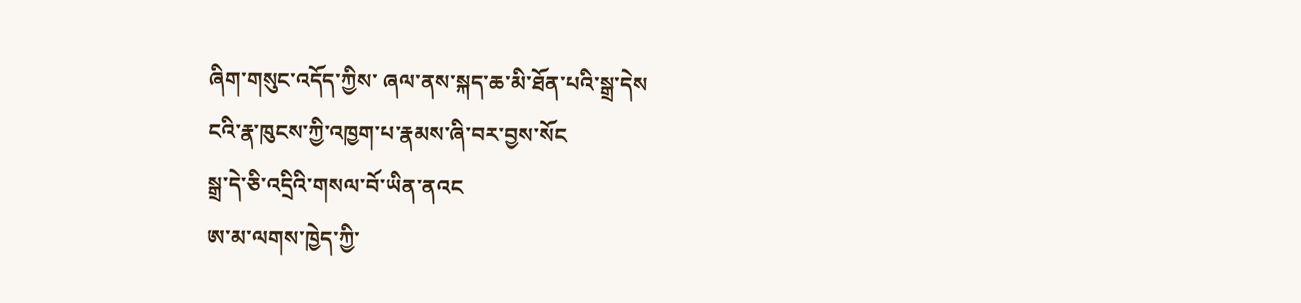ཞིག་གསུང་འདོད་ཀྱིས་ ཞལ་ནས་སྐད་ཆ་མི་ཐོན་པའི་སྒྲ་དེས
ངའི་རྣ་ཁུངས་ཀྱི་འཁྱག་པ་རྣམས་ཞི་བར་བྱས་སོང
སྒྲ་དེ་ཅི་འདྲིའི་གསལ་བོ་ཡིན་ནའང
ཨ་མ་ལགས་ཁྱེད་ཀྱི་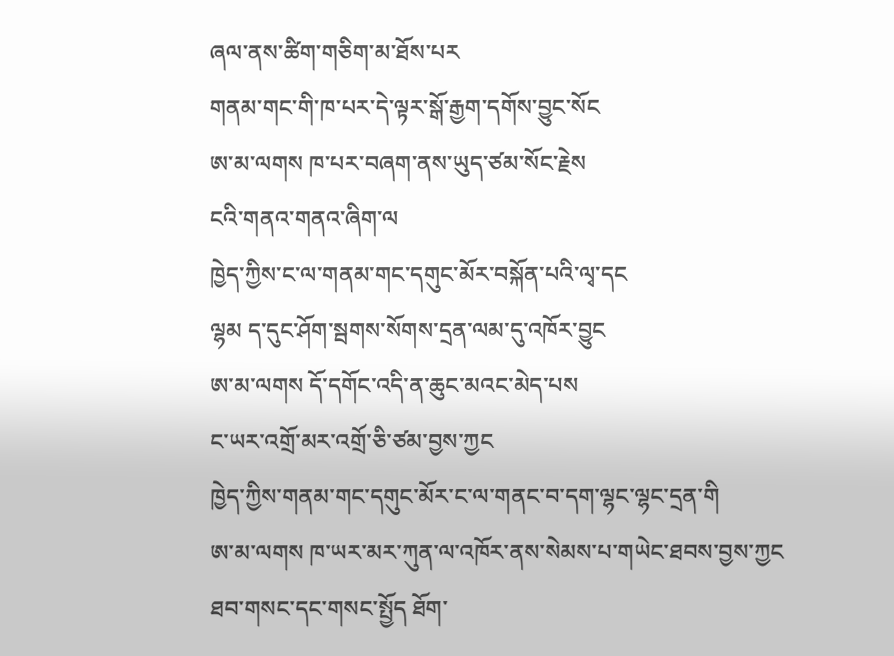ཞལ་ནས་ཚིག་གཅིག་མ་ཐོས་པར
གནམ་གང་གི་ཁ་པར་དེ་ལྟར་སྒོ་རྒྱག་དགོས་བྱུང་སོང
ཨ་མ་ལགས ཁ་པར་བཞག་ནས་ཡུད་ཙམ་སོང་རྗེས
ངའི་གནའ་གནའ་ཞིག་ལ
ཁྱེད་ཀྱིས་ང་ལ་གནམ་གང་དགུང་མོར་བསྐོན་པའི་ལྭ་དང
ལྷམ ད་དུང་ཤོག་སྦགས་སོགས་དྲན་ལམ་དུ་འཁོར་བྱུང
ཨ་མ་ལགས དོ་དགོང་འདི་ན་ཆུང་མའང་མེད་པས
ང་ཡར་འགྲོ་མར་འགྲོ་ཅི་ཙམ་བྱས་ཀྱང
ཁྱེད་ཀྱིས་གནམ་གང་དགུང་མོར་ང་ལ་གནང་བ་དག་ལྷང་ལྷང་དྲན་གི
ཨ་མ་ལགས ཁ་ཡར་མར་ཀུན་ལ་འཁོར་ནས་སེམས་པ་གཡེང་ཐབས་བྱས་ཀྱང
ཐབ་གསང་དང་གསང་སྤྱོད ཐོག་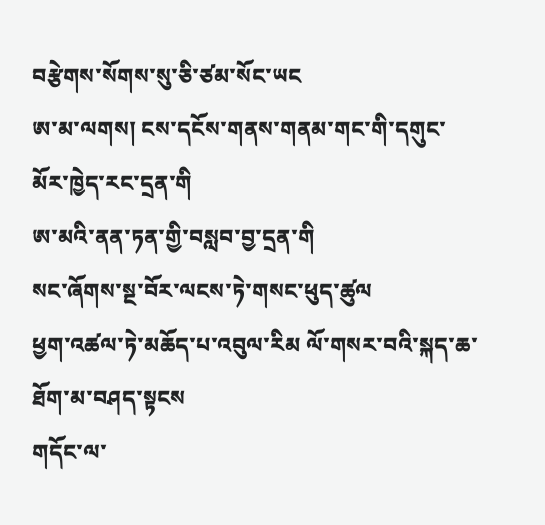བརྩེགས་སོགས་སུ་ཅི་ཙམ་སོང་ཡང
ཨ་མ་ལགས། ངས་དངོས་གནས་གནམ་གང་གི་དགུང་མོར་ཁྱེད་རང་དྲན་གི
ཨ་མའི་ནན་ཏན་གྱི་བསླབ་བྱ་དྲན་གི
སང་ཞོགས་སྔ་བོར་ལངས་ཏེ་གསང་ཕུད་ཚུལ
ཕྱག་འཚལ་ཏེ་མཆོད་པ་འབུལ་རིམ ལོ་གསར་བའི་སྐད་ཆ་ཐོག་མ་བཤད་སྟངས
གདོང་ལ་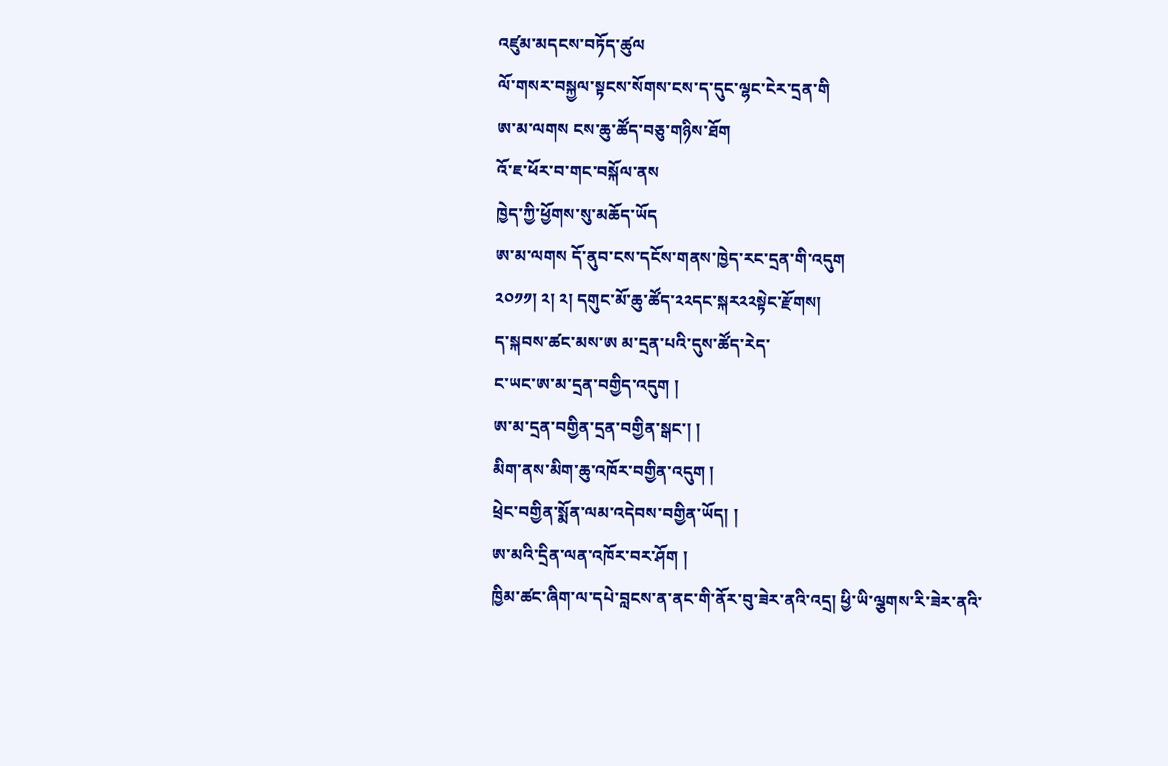འཛུམ་མདངས་བཏོད་ཚུལ
ལོ་གསར་བསྐྱལ་སྟངས་སོགས་ངས་ད་དུང་ལྷང་ངེར་དྲན་གི
ཨ་མ་ལགས ངས་ཆུ་ཚོད་བཅུ་གཉིས་ཐོག
འོ་ཇ་ཕོར་བ་གང་བསྐོལ་ནས
ཁྱེད་ཀྱི་ཕྱོགས་སུ་མཆོད་ཡོད
ཨ་མ་ལགས དོ་ནུབ་ངས་དངོས་གནས་ཁྱེད་རང་དྲན་གི་འདུག
༢༠༡༡། ༢། ༢། དགུང་མོ་ཆུ་ཚོད་༢༢དང་སྐར༢༢སྟེང་རྫོགས།
ད་སྐབས་ཚང་མས་ཨ མ་དྲན་པའི་དུས་ཚོད་རེད་
ང་ཡང་ཨ་མ་དྲན་བགྱིད་འདུག །
ཨ་མ་དྲན་བགྱིན་དྲན་བགྱིན་སྒང་། །
མིག་ནས་མིག་ཆུ་འཁོར་བགྱིན་འདུག །
ཕྲེང་བགྱིན་སྨོན་ལམ་འདེབས་བགྱིན་ཡོད། །
ཨ་མའི་དྲིན་ལན་འཁོར་བར་ཤོག །
ཁྱིམ་ཚང་ཞིག་ལ་དཔེ་བླངས་ན་ནང་གི་ནོར་བུ་ཟེར་ནའི་འདྲ། ཕྱི་ཡི་ལྕགས་རི་ཟེར་ནའི་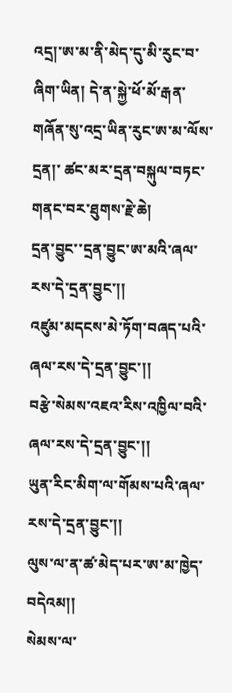འདྲ།་ཨ་མ་ནི་མེད་དུ་མི་རུང་བ་ཞིག་ཡིན། དེ་ན་སྐྱེ་ཕོ་མོ་རྒན་གཞོན་སུ་འདྲ་ཡིན་རུང་ཨ་མ་ལོས་དྲན།་ ཚང་མར་དྲན་བསྐུལ་བཏང་གནང་བར་ཐུགས་རྗེ་ཆེ།
དྲན་བྱུང་་དྲན་བྱུང་ཨ་མའི་ཞལ་རས་དེ་དྲན་བྱུང་།།
འཛུམ་མདངས་མེ་ཏོག་བཞད་པའི་ཞལ་རས་དེ་དྲན་བྱུང་།།
བརྩེ་སེམས་འཇའ་རིས་འཁྱིལ་བའི་ཞལ་རས་དེ་དྲན་བྱུང་།།
ཡུན་རིང་མིག་ལ་གོམས་པའི་ཞལ་རས་དེ་དྲན་བྱུང་།།
ལུས་ལ་ན་ཚ་མེད་པར་ཨ་མ་ཁྱེད་བདེའམ།།
སེམས་ལ་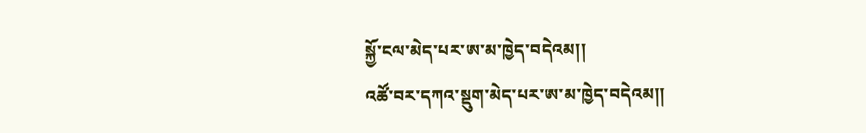སྐྱོ་ངལ་མེད་པར་ཨ་མ་ཁྱེད་བདེའམ།།
འཚོ་བར་དཀའ་སྡུག་མེད་པར་ཨ་མ་ཁྱེད་བདེའམ།།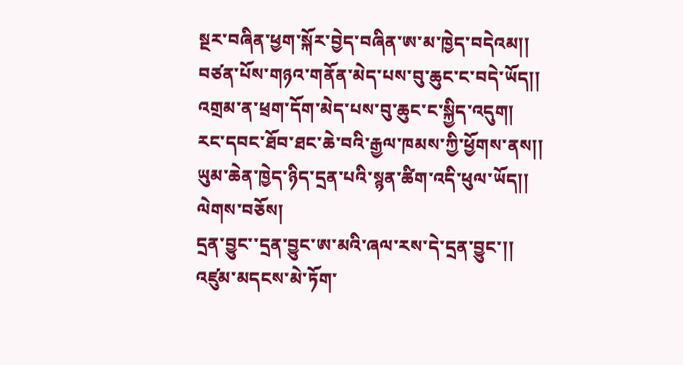སྔར་བཞིན་ཕྱག་སྐོར་བྱེད་བཞིན་ཨ་མ་ཁྱེད་བདེའམ།།
བཙན་པོས་གཉའ་གནོན་མེད་པས་བུ་ཆུང་ང་བདེ་ཡོད།།
འགྲམ་ན་ཕྲག་དོག་མེད་པས་བུ་ཆུང་ང་སྐྱིད་འདུག།
རང་དབང་ཐོབ་ཐང་ཆེ་བའི་རྒྱལ་ཁམས་ཀྱི་ཕྱོགས་ནས།།
ཡུམ་ཆེན་ཁྱེད་ཉིད་དྲན་པའི་སྙན་ཚིག་འདི་ཕུལ་ཡོད།།
ལེགས་བཅོས།
དྲན་བྱུང་་དྲན་བྱུང་ཨ་མའི་ཞལ་རས་དེ་དྲན་བྱུང་།།
འཛུམ་མདངས་མེ་ཏོག་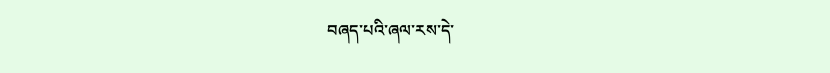བཞད་པའི་ཞལ་རས་དེ་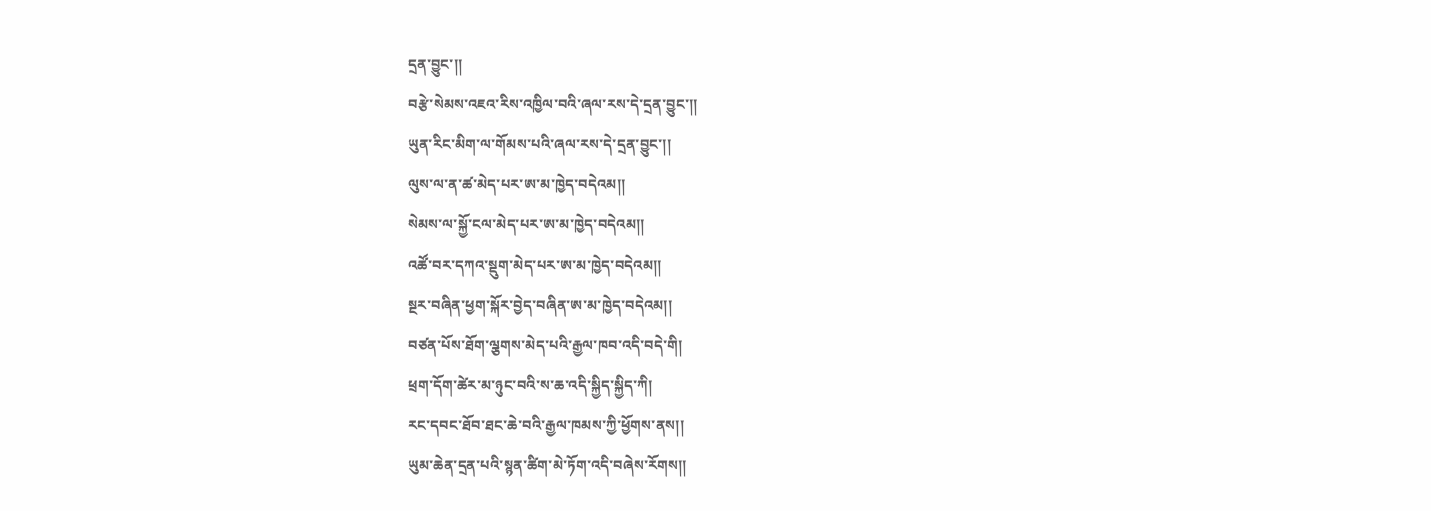དྲན་བྱུང་།།
བརྩེ་སེམས་འཇའ་རིས་འཁྱིལ་བའི་ཞལ་རས་དེ་དྲན་བྱུང་།།
ཡུན་རིང་མིག་ལ་གོམས་པའི་ཞལ་རས་དེ་དྲན་བྱུང་།།
ལུས་ལ་ན་ཚ་མེད་པར་ཨ་མ་ཁྱེད་བདེའམ།།
སེམས་ལ་སྐྱོ་ངལ་མེད་པར་ཨ་མ་ཁྱེད་བདེའམ།།
འཚོ་བར་དཀའ་སྡུག་མེད་པར་ཨ་མ་ཁྱེད་བདེའམ།།
སྔར་བཞིན་ཕྱག་སྐོར་བྱེད་བཞིན་ཨ་མ་ཁྱེད་བདེའམ།།
བཙན་པོས་ཐོག་ལྕགས་མེད་པའི་རྒྱལ་ཁབ་འདི་བདེ་གི།
ཕྲག་དོག་ཚེར་མ་ཉུང་བའི་ས་ཆ་འདི་སྐྱིད་སྐྱིད་ཀི།
རང་དབང་ཐོབ་ཐང་ཆེ་བའི་རྒྱལ་ཁམས་ཀྱི་ཕྱོགས་ནས།།
ཡུམ་ཆེན་དྲན་པའི་སྙན་ཚིག་མེ་ཏོག་འདི་བཞེས་རོགས།།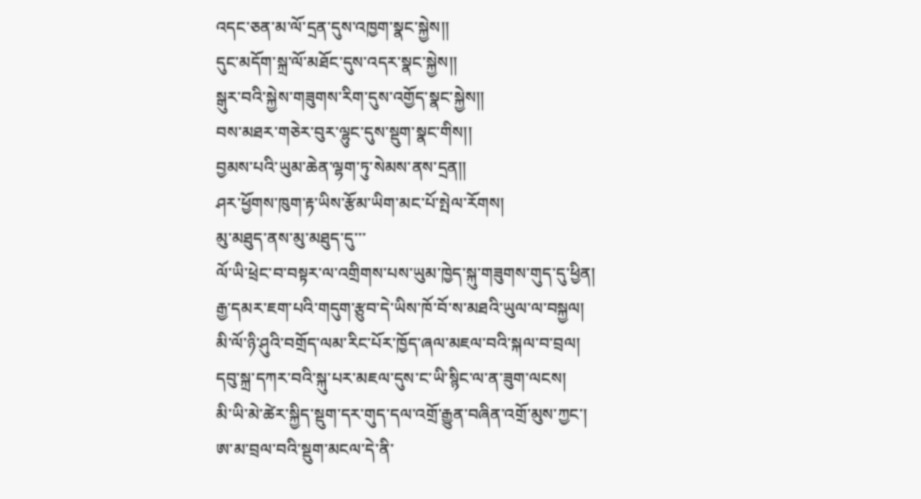འདང་ཅན་མ་ལོ་དྲན་དུས་འཁྱག་སྣང་སྐྱེས།།
དུང་མདོག་སྐྲ་ལོ་མཐོང་དུས་འདར་སྣང་སྐྱེས།།
སྒུར་བའི་སྐྱེས་གཟུགས་རིག་དུས་འགྱོད་སྣང་སྐྱེས།།
བས་མཐར་གཅེར་བུར་ལྷུང་དུས་སྡུག་སྣང་གིས།།
བྱམས་པའི་ཡུམ་ཆེན་ལྷག་ཏུ་སེམས་ནས་དྲན།།
ཤར་ཕྱོགས་ཁུག་རྟ་ཡིས་རྩོམ་ཡིག་མང་པོ་སྤེལ་རོགས།
མུ་མཐུད་ནས་མུ་མཐུད་དུ་་་
ལོ་ཡི་ཕྲེང་བ་བསྟར་ལ་འགྲིགས་པས་ཡུམ་ཁྱེད་སྐུ་གཟུགས་གུད་དུ་ཕྱིན།
རྒྱ་དམར་ཇག་པའི་གདུག་རྩུབ་དེ་ཡིས་ཁོ་བོ་ས་མཐའི་ཡུལ་ལ་བསྐྱལ།
མི་ལོ་ཉི་ཤུའི་བགྲོད་ལམ་རིང་པོར་ཁྱོད་ཞལ་མཇལ་བའི་སྐལ་བ་བྲལ།
དབུ་སྐྲ་དཀར་བའི་སྐུ་པར་མཇལ་དུས་ང་ཡི་སྙིང་ལ་ན་ཟུག་ལངས།
མི་ཡི་མེ་ཚེར་སྐྱིད་སྡུག་དར་གུད་དལ་འགྲོ་རྒྱུན་བཞིན་འགྲོ་མུས་ཀྱང་།
ཨ་མ་བྲལ་བའི་སྡུག་མངལ་དེ་ནི་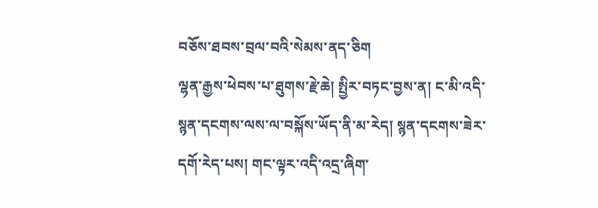བཅོས་ཐབས་བྲལ་བའི་སེམས་ནད་ཅིག
ལྷན་རྒྱས་ཕེབས་པ་ཐུགས་རྗེ་ཆེ། སྤྱིར་བཏང་བྱས་ན། ང་མི་འདི་སྙན་དངགས་ལས་ལ་བསྐོས་ཡོད་ནི་མ་རེད། སྙན་དངགས་ཟེར་དགོ་རེད་པས། གང་ལྟར་འདི་འདྲ་ཞིག་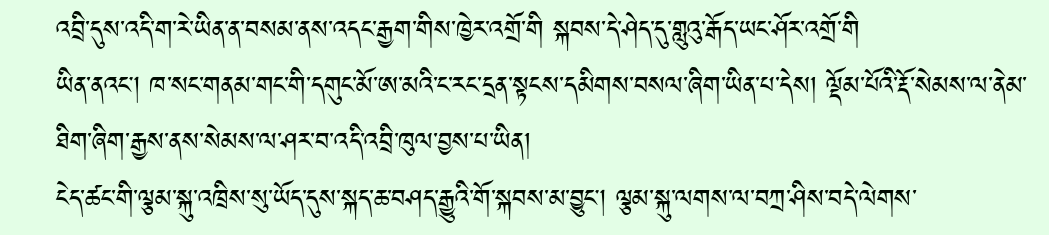འབྲི་དུས་འདི་ག་རེ་ཡིན་ན་བསམ་ནས་འདང་རྒྱག་གིས་ཁྱེར་འགྲོ་གི སྐབས་དེ་ཤེད་དུ་གླུའུ་རྒོད་ཡང་ཤོར་འགྲོ་གི
ཡིན་ནའང། ཁ་སང་གནམ་གང་གི་དགུང་མོ་ཨ་མའི་ང་རང་དྲན་སྟངས་དམིགས་བསལ་ཞིག་ཡིན་པ་དེས། ལྡོམ་པོའི་རྡོ་སེམས་ལ་ནེམ་ཐིག་ཞིག་རྒྱས་ནས་སེམས་ལ་ཤར་བ་འདི་འབྲི་ཁུལ་བྱས་པ་ཡིན།
ངེད་ཚང་གི་ལྕམ་སྐུ་འཁྲིས་སུ་ཡོད་དུས་སྐད་ཆ་བཤད་རྒྱུའི་གོ་སྐབས་མ་བྱུང། ལྕམ་སྐུ་ལགས་ལ་བཀྲ་ཤིས་བདེ་ལེགས་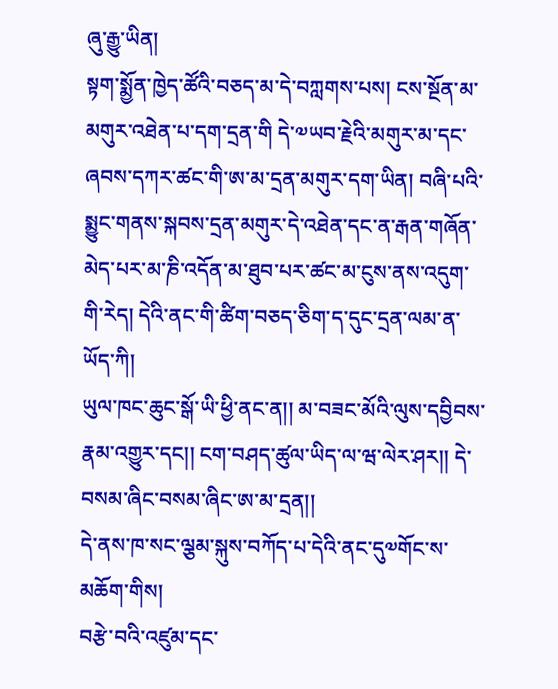ཞུ་རྒྱུ་ཡིན།
སྟག་སྨྱོན་ཁྱེད་ཚོའི་བཅད་མ་དེ་བཀླགས་པས། ངས་སྔོན་མ་མགུར་འཐེན་པ་དག་དྲན་གི དེ་༧ཡབ་རྗེའི་མགུར་མ་དང་ཞབས་དཀར་ཚང་གི་ཨ་མ་དྲན་མགུར་དག་ཡིན། བཞི་པའི་སྨྱུང་གནས་སྐབས་དྲན་མགུར་དེ་འཐེན་དང་ན་རྒན་གཞོན་མེད་པར་མ་ཎི་འདོན་མ་ཐུབ་པར་ཚང་མ་ངུས་ནས་འདུག་གི་རེད། དེའི་ནང་གི་ཚིག་བཅད་ཅིག་ད་དུང་དྲན་ལམ་ན་ཡོད་ཀི།
ཡུལ་ཁང་ཆུང་སྒོ་ཡི་ཕྱི་ནང་ན།། མ་བཟང་མོའི་ལུས་དབྱིབས་རྣམ་འགྱུར་དང།། ངག་བཤད་ཚུལ་ཡིད་ལ་ཝ་ལེར་ཤར།། དེ་བསམ་ཞིང་བསམ་ཞིང་ཨ་མ་དྲན།།
དེ་ནས་ཁ་སང་ལྕམ་སྐུས་བཀོད་པ་དེའི་ནང་དུ༧གོང་ས་མཆོག་གིས།
བརྩེ་བའི་འཛུམ་དང་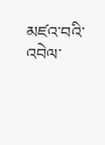མཛའ་བའི་འབེལ་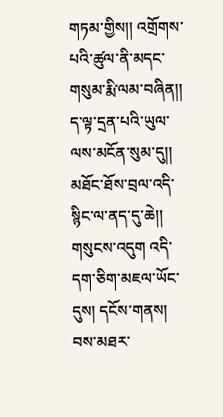གཏམ་གྱིས།། འགྲོགས་པའི་ཚུལ་ནི་མདང་གསུམ་རྨི་ལམ་བཞིན།། ད་ལྟ་དྲན་པའི་ཡུལ་ལས་མངོན་སུམ་དུ།། མཐོང་ཐོས་བྲལ་འདི་སྙིང་ལ་ནད་དུ་ཆེ།།
གསུངས་འདུག འདི་དག་ཅིག་མཇལ་ཡོང་དུས། དངོས་གནས།
བས་མཐར་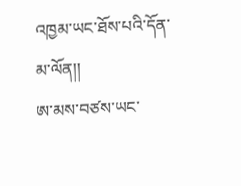འཁྱམ་ཡང་ཐོས་པའི་དོན་མ་ལོན།།
ཨ་མས་བཙས་ཡང་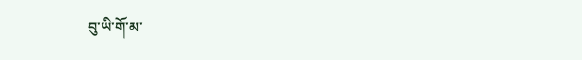བུ་ཡི་གོ་མ་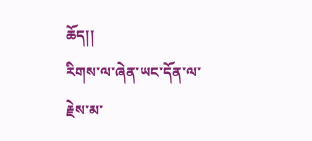ཆོད།།
རིགས་ལ་ཞེན་ཡང་དོན་ལ་རྗེས་མ་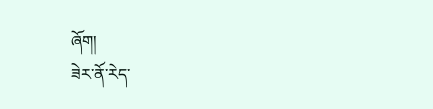ཞོག།
ཟེར་ནོ་རེད་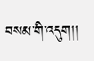བསམ་གི་འདུག།།